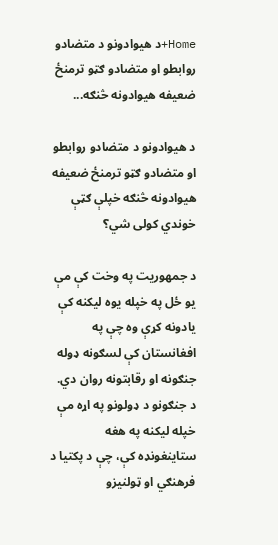Home+د هیوادونو د متضادو روابطو او متضادو ګټو ترمنځ ضعیفه هیوادونه څنګه...

د هیوادونو د متضادو روابطو او متضادو ګټو ترمنځ ضعیفه هیوادونه څنګه خپلې ګټې خوندي کولی شي؟

د جمهوریت په وخت کې مې یو ځل په خپله یوه لیکنه کې یادونه کړې وه چې په افغانستان کې لسګونه ډوله جنګونه او رقابتونه روان دي. د جنګونو د ډولونو په اړه مې خپله لیکنه په هغه ستاینغونډه کې، چې د پکتیا د فرهنګي او ټولنیزو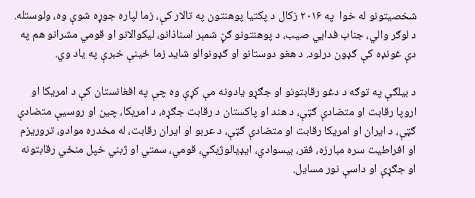شخصیتونو له خوا  په ۲۰۱۶ زکال د پکتیا پوهنتون په تالار کې، زما لپاره جوړه شوې وه، ولوستله. د لوګر والي، جناب فدایي صیب، د پوهنتونو ګڼ شمېر اسناذانو، لیکوالانو او قومي مشرانو هم په دې غونډه کې ګډون درلود. د هغو دوستانو او ګډونوالو شاید زما ځینې خبرې په یاد وي.

د بیلګې په توګه د دغو رقابتونو او جګړو یادونه مې کړې وه چې په افغانستان کې د امریکا او اروپا رقابت او متضادې ګټې، د هند او پاکستان د رقابت جګړه، د امریکا، چین او روسیې متضادې ګټې، د ایران او امریکا رقابت او متضادې ګټې، د عربو او ایران رقابت، له مخدره موادو، تروریزم او افراطیت سره مبارزه، فقر، بیسوادي، ایډیالوژیکي، قومي، سمتي او ژبني خپل منځي رقابتونه او جګړې او داسې نور مسایل.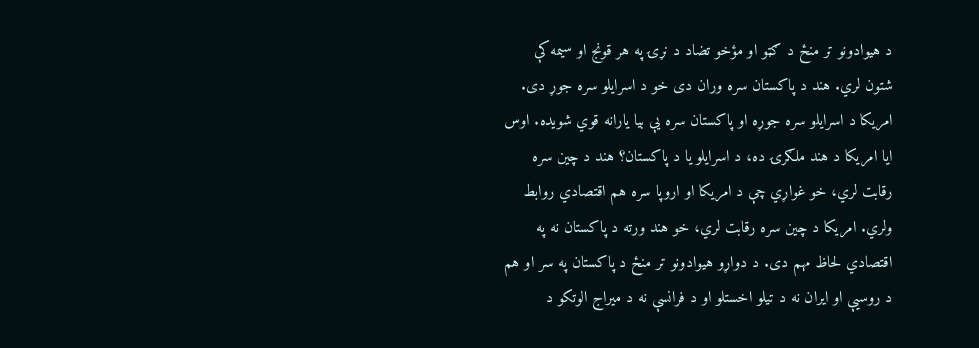د هیوادونو تر منځ د ګټو او مؤخو تضاد د نړۍ په هر قونج او سیمه کې شتون لري. هند د پاکستان سره وران دی خو د اسرایلو سره جوړ دی. امریکا د اسرایلو سره جوړه او پاکستان سره یې بیا یارانه قوي شویده. اوس ایا امریکا د هند ملګرۍ ده، د اسرایلو یا د پاکستان؟ هند د چین سره رقابت لري، خو غواړي چې د امریکا او اروپا سره هم اقتصادي روابط ولري. امریکا د چین سره رقابت لري، خو هند ورته د پاکستان نه په اقتصادي لحاظ مهم دی. د دواړو هیوادونو تر منځ د پاکستان په سر او هم د روسیې او ایران نه د تیلو اخستلو او د فرانسې نه د میراج الوتکو د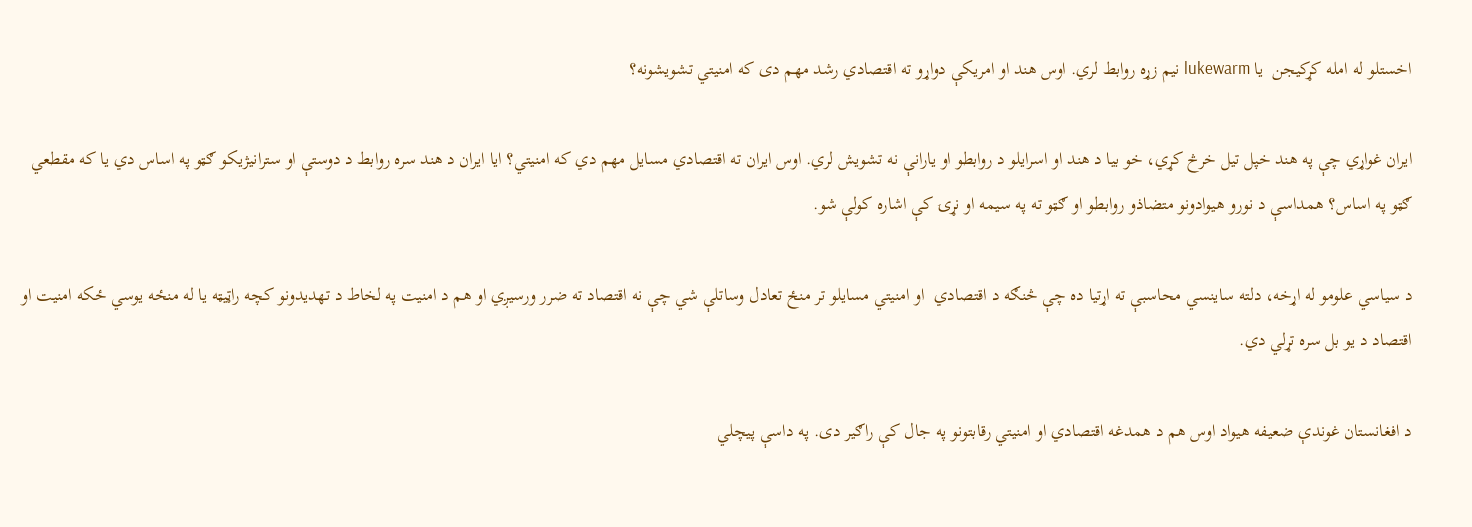اخستلو له امله کړکیجن  یا lukewarm نیم زړه روابط لري. اوس هند او امریکې دواړو ته اقتصادي رشد مهم دی که امنیتي تشویشونه؟

ایران غواړي چې په هند خپل تیل خرڅ کړي، خو بیا د هند او اسرایلو د روابطو او یارانې نه تشویش لري. اوس ایران ته اقتصادي مسایل مهم دي که امنیتي؟ ایا ایران د هند سره روابط د دوستې او سترانیژیکو ګټو په اساس دي یا که مقطعي ګټو په اساس؟ همداسې د نورو هیوادونو متضاذو روابطو او ګټو ته په سیمه او نړۍ کې اشاره کولې شو.

د سیاسي علومو له اړخه، دلته ساینسي محاسبې ته اړتیا ده چې څنګه د اقتصادي  او امنیتي مسایلو تر منځ تعادل وساتلې شي چې نه اقتصاد ته ضرر ورسیږي او هم د امنیت په لخاط د تهدیدونو کچه راټیټه یا له منځه یوسي ځکه امنیت او اقتصاد د یو بل سره تړلي دي.

د افغانستان غوندې ضعیفه هیواد اوس هم د همدغه اقتصادي او امنیتي رقابتونو په جال کې راګیر دی. په داسې پیچلي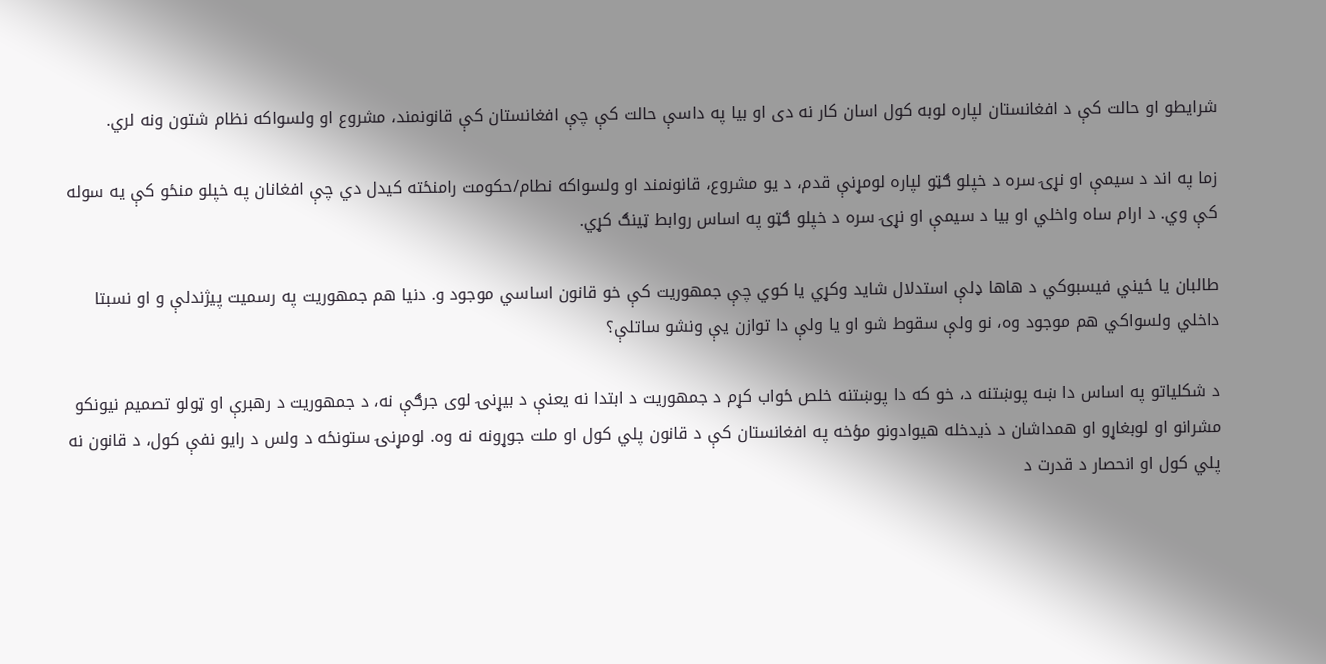شرایطو او حالت کې د افغانستان لپاره لوبه کول اسان کار نه دی او بیا په داسې حالت کې چې افغانستان کې قانونمند، مشروع او ولسواکه نظام شتون ونه لري.

زما په اند د سیمې او نړۍ سره د خپلو ګټو لپاره لومړنې قدم، د یو مشروع، قانونمند او ولسواکه نطام/حکومت رامنځته کیدل دي چې افغانان په خپلو منځو کې يه سوله کې وي. د ارام ساه واخلي او بیا د سیمې او نړۍ سره د خپلو ګټو په اساس روابط ټینګ کړي.

طالبان یا ځیني فیسبوکي د هاها ډلې استدلال شاید وکړي یا کوي چې جمهوریت کې خو قانون اساسي موجود و. دنیا هم جمهوریت په رسمیت پیژندلې و او نسبتا داخلي ولسواکي هم موجود وه، نو ولې سقوط شو او یا ولې دا توازن یې ونشو ساتلې؟

د شکلیاتو په اساس دا ښه پوښتنه د، خو که دا پوښتنه خلص ځواب کړم د جمهوریت د ابتدا نه یعنې د بیړنۍ لوی جرګې نه، د جمهوریت د رهبرې او ټولو تصمیم نیونکو مشرانو او لوبغاړو او همداشان د ذیدخله هیوادونو مؤخه په افغانستان کې د قانون پلي کول او ملت جوړونه نه وه. لومړنۍ ستونځه د ولس د رایو نفې کول، د قانون نه پلي کول او انحصار د قدرت د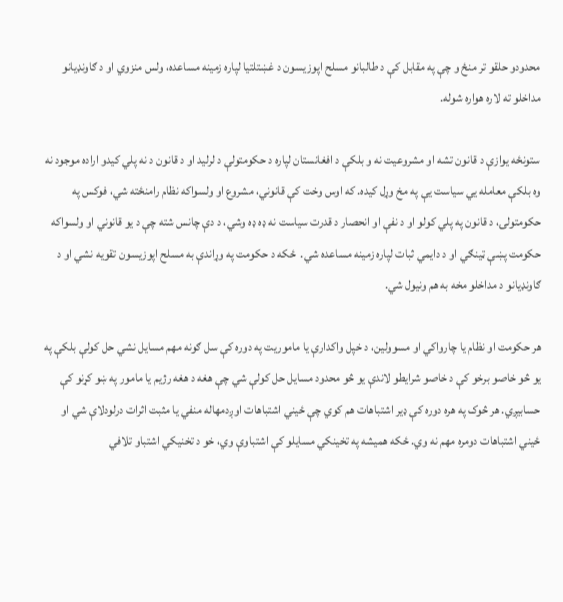محدودو حلقو تر منځ و چې په مقابل کې د طالبانو مسلح اپوزیسون د غښتلتیا لپاره زمینه مساعده، ولس منزوي او د ګاونډیانو مداخلو ته لاره هواره شوله.

ستونځه یوازې د قانون تشه او مشروعیت نه و بلکې د افغانستان لپاره د حکومتولې د لرلید او د قانون د نه پلي کیدو اراده موجود نه وه بلکې معامله یي سیاست یې په مخ وړل کیده. که اوس وخت کې قانوني، مشروع او ولسواکه نظام رامنځته شي، فوکس په حکومتولۍ، د قانون په پلي کولو او د نفې او انحصار د قدرت سیاست نه ډه ډه وشي، د دې چانس شته چې د یو قانوني او ولسواکه حکومت پښې ټینګي او د دایمي ثبات لپاره زمینه مساعده شي.  ځکه د حکومت په وړاندې به مسلح اپوزیسون تقویه نشي او د ګاونډیانو د مداخلو مخه به هم ونیول شي.

هر حکومت او نظام یا چارواکي او مسوولین، د خپل واکدارې یا ماموریت په دوره کې سل ګونه مهم مسایل نشي حل کولې بلکې په یو څو خاصو برخو کې د خاصو شرایطو لاندې یو څو محدود مسایل حل کولې شي چې هغه د هغه رژیم یا مامور په ښو کړنو کې حسابیږي. هر څوک په هره دوره کې ډیر اشتباهات هم کوي چې ځیني اشتباهات اوږدمهاله منفي یا مثبت اثرات درلودلاې شي او ځیني اشتباهات دومره مهم نه وي. ځکه همیشه په تخینکي مسایلو کې اشتباوې وي، خو د تخنیکي اشتباو تلافي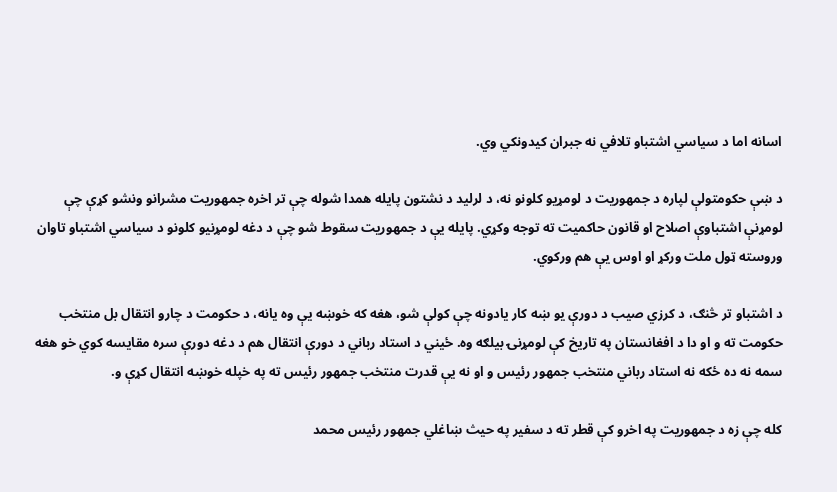اسانه اما د سیاسي اشتباو تلافي نه جبران کیدونکي وي.

د ښې حکومتولې لپاره د جمهوریت د لومړیو کلونو نه، د لرلید د نشتون پایله همدا شوله چې تر اخره جمهوریت مشرانو ونشو کړې چې لومړنې اشتباوې اصلاح او قانون حاکمیت ته توجه وکړي. پایله یې د جمهوریت سقوط شو چې د دغه لومړنیو کلونو د سیاسي اشتباو تاوان وروسته ټول ملت ورکړ او اوس یې هم ورکوي.

د اشتباو تر څنګ، د کرزي صیب د دورې یو ښه کار یادونه چې کولې شو، هغه که خوښه یې وه یانه، د حکومت د چارو انتقال بل منتخب حکومت ته و او دا د افغانستان په تاریخ کې لومړنۍ بیلګه وه. ځیني د استاد رباني د دورې انتقال هم د دغه دورې سره مقایسه کوي خو هغه سمه نه ده ځکه نه استاد رباني منتخب جمهور رئیس و او نه یې قدرت منتخب جمهور رئیس ته په خپله خوښه انتقال کړې و.

کله چې زه د جمهوریت په اخرو کې قطر ته د سفیر په حیث ښاغلي جمهور رئیس محمد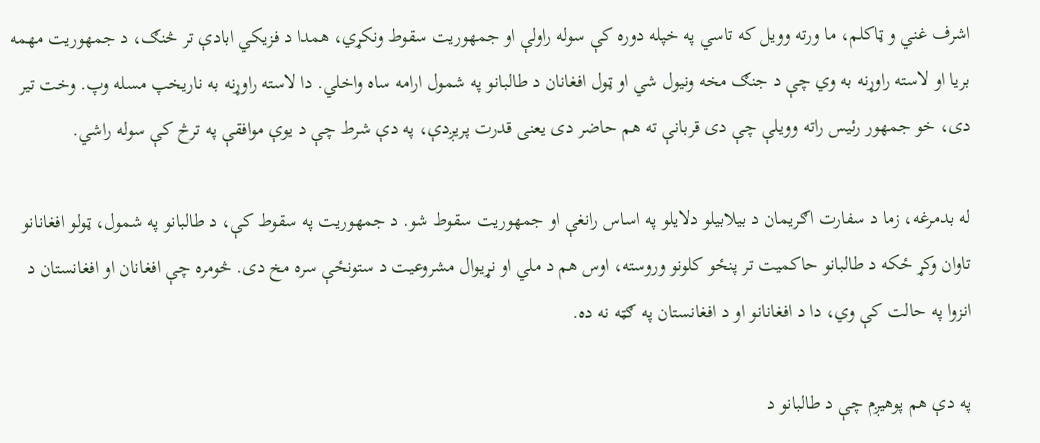اشرف غني و ټاکلم، ما ورته وویل که تاسي په خپله دوره کې سوله راولې او جمهوریت سقوط ونکړي، همدا د فزیکي ابادې تر څنګ، د جمهوریت مهمه بریا او لاسته راوړنه به وي چې د جنګ مخه ونیول شي او ټول افغانان د طالبانو په شمول ارامه ساه واخلي. دا لاسته راوړنه به ناریخپ مسله وپ. وخت تیر دی، خو جمهور رئیس راته وویلې چې دی قربانې ته هم حاضر دی یعنی قدرت پریږدې، په دې شرط چې د یوې موافقې په ترڅ کې سوله راشي.

له بدمرغه، زما د سفارت اګریمان د بیلابیلو دلایلو په اساس رانغې او جمهوریت سقوط شو. د جمهوریت په سقوط کې، د طالبانو په شمول، ټولو افغانانو تاوان وکړ ځکه د طالبانو حاکمیت تر پنځو کلونو وروسته، اوس هم د ملي او نړیوال مشروعیت د ستونځې سره مخ دی. څومره چې افغانان او افغانستان د انزوا په حالت کې وي، دا د افغانانو او د افغانستان په ګټه نه ده.

په دې هم پوهیږم چې د طالبانو د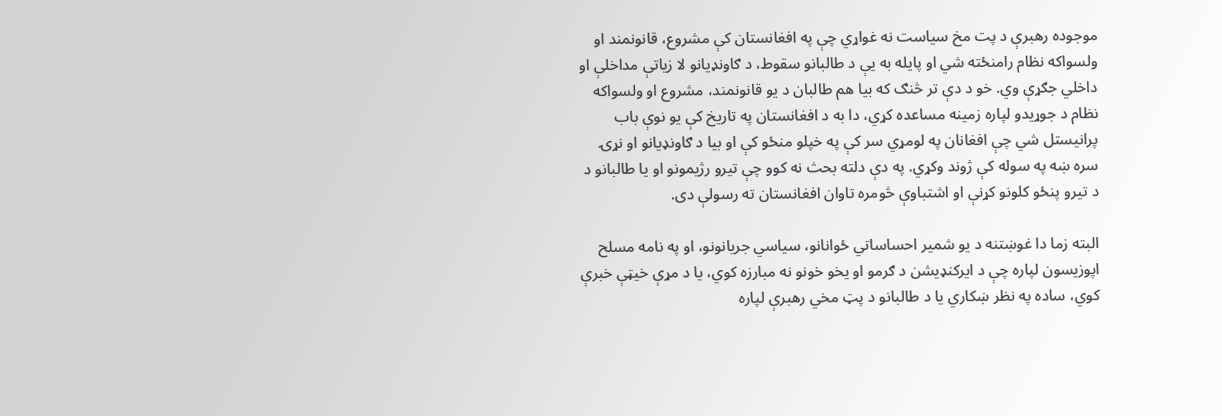موجوده رهبرې د پت مخ سیاست نه غواړي چې په افغانستان کې مشروع، قانونمند او ولسواکه نظام رامنځته شي او پایله به یې د طالبانو سقوط، د ګاونډیانو لا زیاتې مداخلې او داخلي جګړې وي. خو د دې تر څنګ که بیا هم طالبان د یو قانونمند، مشروع او ولسواکه نظام د جوړیدو لپاره زمینه مساعده کړي، دا به د افغانستان په تاریخ کې یو نوې باب پرانیستل شي چې افغانان په لومړي سر کې په خپلو منځو کې او بیا د ګاونډیانو او نړۍ سره ښه په سوله کې ژوند وکړي. په دې دلته بحث نه کوو چې تیرو رژیمونو او یا طالبانو د د تیرو پنځو کلونو کړنې او اشتباوې څومره تاوان افغانستان ته رسولې دی.

البته زما دا غوښتنه د یو شمیر احساساتي ځوانانو، سیاسي جریانونو، او په نامه مسلح اپوزیسون لپاره چې د ایرکنډیشن د ګرمو او یخو خونو نه مبارزه کوي، یا د مړې خیټې خبرې کوي، ساده په نظر ښکاري یا د طالبانو د پټ مخي رهبرې لپاره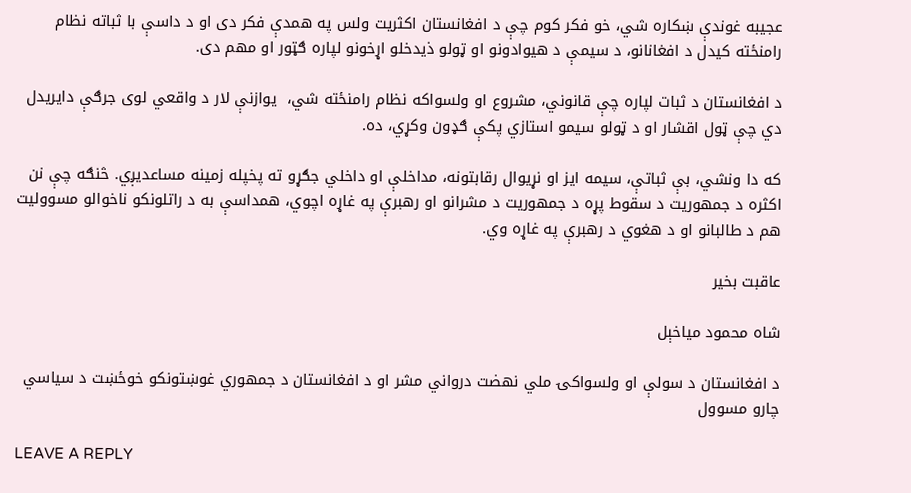عجیبه غوندې ښکاره شي، خو فکر کوم چې د افغانستان اکثریت ولس په همدې فکر دی او د داسې با ثباته نظام رامنځته کیدل د افغانانو، د سیمې د هیوادونو او ټولو ذیدخلو اړخونو لپاره ګټور او مهم دی.

د افغانستان د ثبات لپاره چې قانوني، مشروع او ولسواکه نظام رامنځته شي،  یوازنې لار د واقعي لوی جرګې دایریدل دي چې ټول اقشار او د ټولو سیمو استازي پکې ګډون وکړي، ده.

که دا ونشي، بې ثباتې، سیمه ایز او نړیوال رقابتونه، مداخلې او داخلي جګړو ته پخپله زمینه مساعدیږي. څنګه چې نن اکثره د جمهوریت د سقوط پړه د جمهوریت د مشرانو او رهبرې په غاړه اچوي، همداسې به د راتلونکو ناخوالو مسوولیت هم د طالبانو او د هغوي د رهبرې په غاړه وي.

عاقبت بخیر

شاه محمود میاخېل

د افغانستان د سولې او ولسواکۍ ملي نهضت درواني مشر او د افغانستان د جمهوري غوښتونکو خوځښت د سیاسي چارو مسوول

LEAVE A REPLY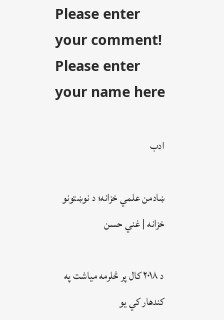Please enter your comment!
Please enter your name here

ادب

ښادمن علمي خزانه؛ د نوښتونو خزانه | غني حسن

د ۲۰۱۸ کال پر څلرمه میاشت په کندهار کي یو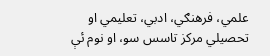علمي، فرهنګي، ادبي، تعلیمي او تحصیلي مرکز تاسس سو، او نوم ئې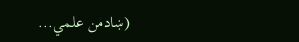(ښادمن علمي...